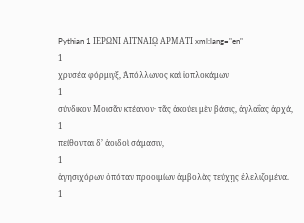Pythian 1 ΙΕΡΩΝΙ ΑΙΤΝΑΙῼ ΑΡΜΑΤΙ xml:lang="en"
1
χρυσέα φόρμιγξ, Ἀπόλλωνος καὶ ἰοπλοκάμων
1
σύνδικον Μοισᾶν κτέανον· τᾶς ἀκούει μὲν βάσις, ἀγλαΐας ἀρχά,
1
πείθονται δʼ ἀοιδοὶ σάμασιν,
1
ἁγησιχόρων ὁπόταν προοιμίων ἀμβολὰς τεύχῃς ἐλελιζομένα.
1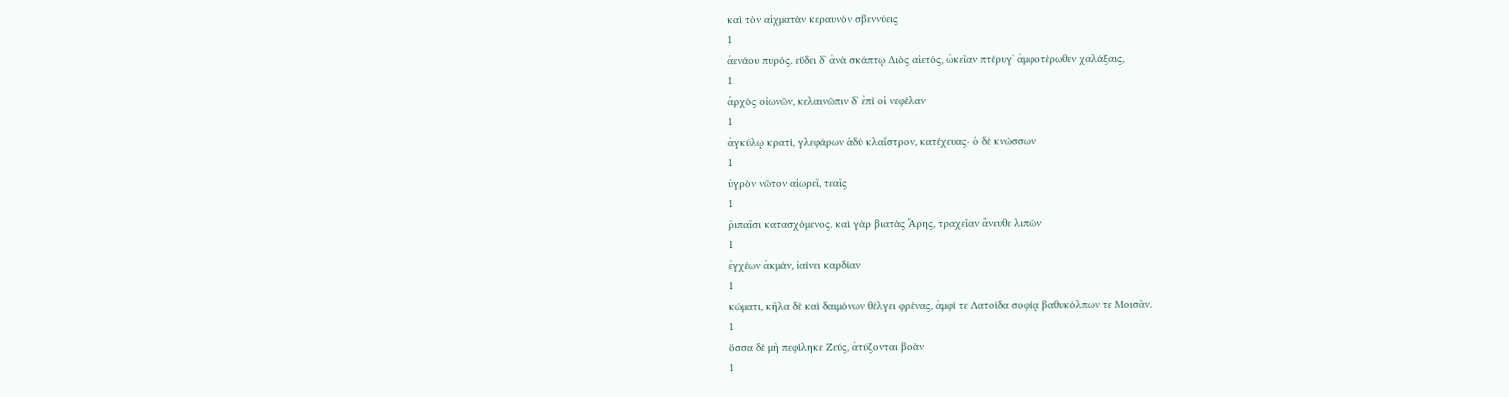καὶ τὸν αἰχματὰν κεραυνὸν σβεννύεις
1
ἀενάου πυρός. εὕδει δʼ ἀνὰ σκάπτῳ Διὸς αἰετός, ὠκεῖαν πτέρυγʼ ἀμφοτέρωθεν χαλάξαις,
1
ἀρχὸς οἰωνῶν, κελαινῶπιν δʼ ἐπί οἱ νεφέλαν
1
ἀγκύλῳ κρατί, γλεφάρων ἁδὺ κλαΐστρον, κατέχευας· ὁ δὲ κνώσσων
1
ὑγρὸν νῶτον αἰωρεῖ, τεαῖς
1
ῥιπαῖσι κατασχόμενος. καὶ γὰρ βιατὰς Ἄρης, τραχεῖαν ἄνευθε λιπὼν
1
ἐγχέων ἀκμάν, ἰαίνει καρδίαν
1
κώματι, κῆλα δὲ καὶ δαιμόνων θέλγει φρένας, ἀμφί τε Λατοίδα σοφίᾳ βαθυκόλπων τε Μοισᾶν.
1
ὅσσα δὲ μὴ πεφίληκε Ζεύς, ἀτύζονται βοὰν
1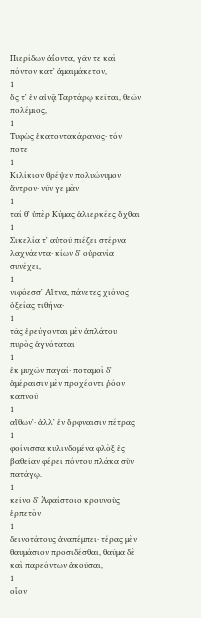Πιερίδων ἀΐοντα, γᾶν τε καὶ πόντον κατʼ ἀμαιμάκετον,
1
ὅς τʼ ἐν αἰνᾷ Ταρτάρῳ κεῖται, θεῶν πολέμιος,
1
Τυφὼς ἑκατοντακάρανος· τόν ποτε
1
Κιλίκιον θρέψεν πολυώνυμον ἄντρον· νῦν γε μὰν
1
ταί θʼ ὑπὲρ Κύμας ἁλιερκέες ὄχθαι
1
Σικελία τʼ αὐτοῦ πιέζει στέρνα λαχνάεντα· κίων δʼ οὐρανία συνέχει,
1
νιφόεσσʼ Αἴτνα, πάνετες χιόνος ὀξείας τιθήνα·
1
τᾶς ἐρεύγονται μὲν ἀπλάτου πυρὸς ἁγνόταται
1
ἐκ μυχῶν παγαί· ποταμοὶ δʼ ἁμέραισιν μὲν προχέοντι ῥόον καπνοῦ
1
αἴθωνʼ· ἀλλʼ ἐν ὄρφναισιν πέτρας
1
φοίνισσα κυλινδομένα φλὸξ ἐς βαθεῖαν φέρει πόντου πλάκα σὺν πατάγῳ.
1
κεῖνο δʼ Ἁφαίστοιο κρουνοὺς ἑρπετὸν
1
δεινοτάτους ἀναπέμπει· τέρας μὲν θαυμάσιον προσιδέσθαι, θαῦμα δὲ καὶ παρεόντων ἀκοῦσαι,
1
οἷον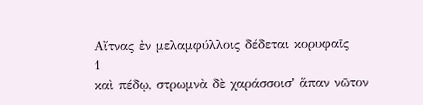Αἴτνας ἐν μελαμφύλλοις δέδεται κορυφαῖς
1
καὶ πέδῳ, στρωμνὰ δὲ χαράσσοισʼ ἅπαν νῶτον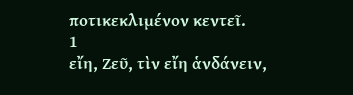ποτικεκλιμένον κεντεῖ.
1
εἴη, Ζεῦ, τὶν εἴη ἁνδάνειν,